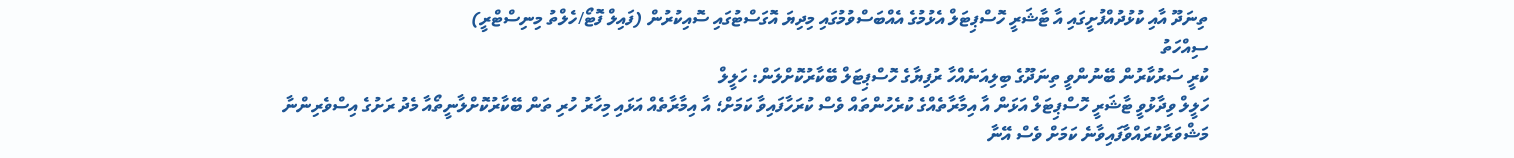ތިނަދޫ އާއި ކުޅުދުއްފުށީގައި އާ ޓާޝަރީ ހޮސްޕިޓަލް އެޅުމުގެ އެއްބަސްވުމުގައި މިދިޔަ އޮގަސްޓުގައި ސޮއިކުރުން (ފައިލް ފޮޓޯ/ހެލްތު މިނިސްޓްރީ)
ސިއްހަތު
ކުރީ ސަރުކާރުން ބޭނުންވީ ތިނަދޫގެ ބިލިއަނެއްހާ ރުފިޔާގެ ހޮސްޕިޓަލް ބޭކާރުކޮށްލަން: ހަލީލް
ހަލީލް ވިދާޅުވީ ޓާޝަރީ ހޮސްޕިޓަލް އަޅަން އާ އިމާރާތެއްގެ ކުރެހުންތައް ވެސް ކުރަހާފައިވާ ކަމަށް؛ އާ އިމާރާތެއް އަޅައި މިހާރު ހުރި ތަން ބޭކާރުކޮށްލާނީތޯއާ މެދު ރަށުގެ އިސްވެރިންނާ މަޝްވަރާކުރައްވާފައިވާނެ ކަމަށް ވެސް އޭނާ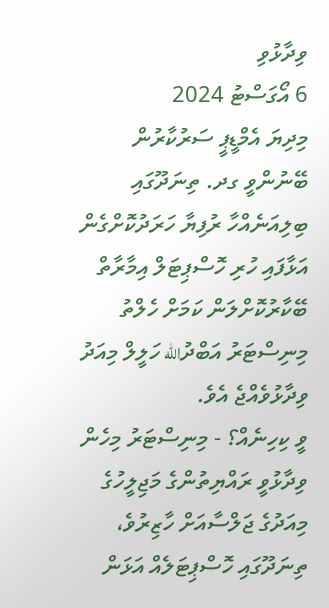ވިދާޅުވި
6 އޯގަސްޓު 2024
މިދިޔަ އެމްޑީޕީ ސަރުކާރުން ބޭނުންވީ ގދ. ތިނަދޫގައި ބިލިއަނެއްހާ ރުފިޔާ ހަރަދުކޮށްގެން އަޅާފައި ހުރި ހޮސްޕިޓަލް އިމާރާތް ބޭކާރުކޮށްލަން ކަމަށް ހެލްތު މިނިސްޓަރު އަބްދުالله ހަލީލް މިއަދު ވިދާޅުވެއްޖެ އެވެ.
ވީ ކިހިނެއް؟ - މިނިސްޓަރު މިހެން ވިދާޅުވީ ރައްޔިތުންގެ މަޖިލީހުގެ މިއަދުގެ ޖަލްސާއަށް ހާޒިރުވެ، ތިނަދޫގައި ހޮސްޕިޓަލެއް އަޅަން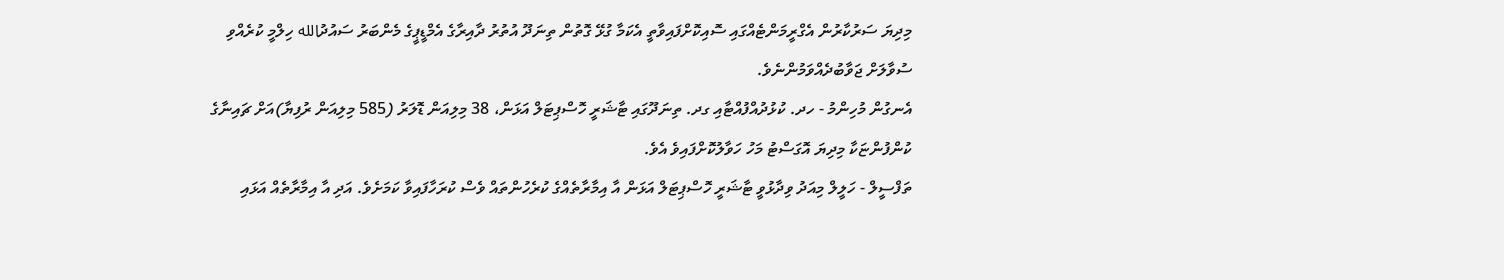މިދިޔަ ސަރުކާރުން އެގްރީމަންޓެއްގައި ސޮއިކޮށްފައިވާތީ އެކަމާ ގުޅޭ ގޮތުން ތިނަދޫ އުތުރު ދާއިރާގެ އެމްޑީޕީގެ މެންބަރު ސައުދުالله ހިލްމީ ކުރެއްވި ސުވާލަށް ޖަވާބުދެއްވަމުންނެވެ.
އެނގުން މުހިންމު - ހދ. ކުޅުދުއްފުއްޓާއި ގދ. ތިނަދޫގައި ޓާޝަރީ ހޮސްޕިޓަލް އަޅަން، 38 މިލިއަން ޑޮލަރު (585 މިލިއަން ރުފިޔާ)އަށް ޗައިނާގެ ކުންފުންޏަކާ މިދިޔަ އޮގަސްޓު މަހު ހަވާލުކޮށްފައިވެ އެވެ.
ތަފްސީލް - ހަލީލް މިއަދު ވިދާޅުވީ ޓާޝަރީ ހޮސްޕިޓަލް އަޅަން އާ އިމާރާތެއްގެ ކުރެހުންތައް ވެސް ކުރަހާފައިވާ ކަމަށެވެ. އަދި އާ އިމާރާތެއް އަޅައި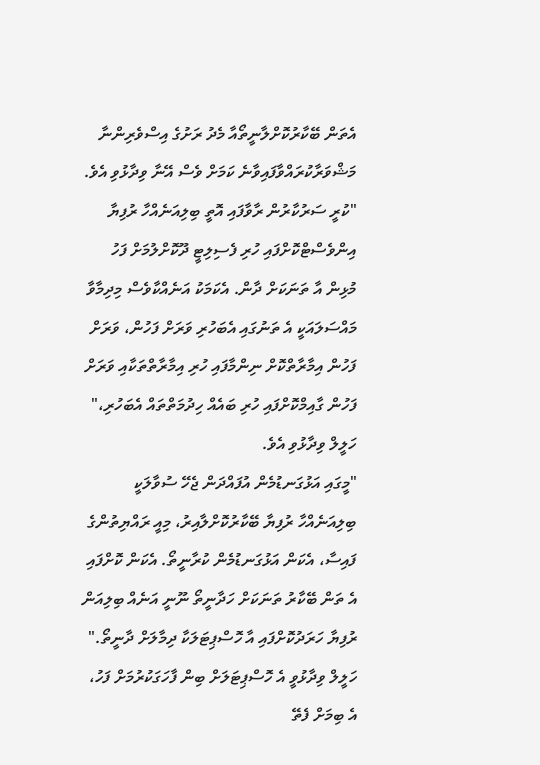އެތަން ބޭކާރުކޮށްލާނީތޯއާ މެދު ރަށުގެ އިސްވެރިންނާ މަޝްވަރާކުރައްވާފައިވާނެ ކަމަށް ވެސް އޭނާ ވިދާޅުވި އެވެ.
"ކުރީ ސަރުކާރުން ރާވާފައި އޮތީ ބިލިއަނެއްހާ ރުފިޔާ އިންވެސްޓްކޮށްފައި ހުރި ފެސިލިޓީ ދޫކޮށްލުމަށް ފަހު މުޅިން އާ ތަނަކަށް ދާން. އެކަމަކު އަނެއްކާވެސް މިދިމާވާ މައްސަލައަކީ އެ ތަނުގައި އެބަހުރި ވަރަށް ފަހުން، ވަރަށް ފަހުން އިމާރާތްކޮށް ނިންމާފައި ހުރި އިމާރާތްތަކާއި ވަރަށް ފަހުން ގާއިމްކޮށްފައި ހުރި ބައެއް ހިދުމަތްތައް އެބަހުރި،" ހަލީލް ވިދާޅުވި އެވެ.
"މީގައި އަޅުގަނޑުމެން އުފައްދަން ޖެހޭ ސުވާލަކީ ބިލިއަނެއްހާ ރުފިޔާ ބޭކާރުކޮށްލާއިރު، މިއީ ރައްޔިތުންގެ ފައިސާ، އެކަން އަޅުގަނޑުމެން ކުރާނީތޯ. އެކަން ކޮށްފައި އެ ތަން ބޭކާރު ތަނަކަށް ހަދާނީތޯ ނޫނީ އަނެއް ބިލިއަން ރުފިޔާ ހަރަދުކޮށްފައި އާ ހޮސްޕިޓަލަކާ ދިމާލަށް ދާނީތޯ."
ހަލީލް ވިދާޅުވީ އެ ހޮސްޕިޓަލަށް ބިން ފާހަގަކުރުމަށް ފަހު، އެ ބިމަށް ފެތޭ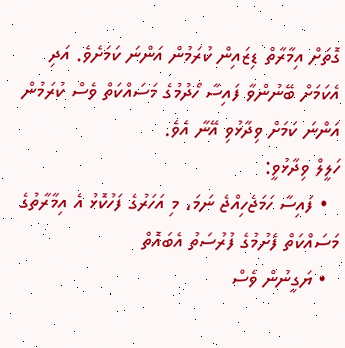ގޮތަށް އިމާރާތް ޑިޒައިން ކުރަމުން އަންނަ ކަމަށެވެ. އަދި އެކަމަށް ބޭނުންވާ ފައިސާ ހޯދުމުގެ މަސައްކަތް ވެސް ކުރަމުން އަންނަ ކަމަށް ވިދާޅުވި އޭނާ އެވެ.
ހަލީލް ވިދާޅުވީ:
  • ފައިސާ ހަމަޖެހިއްޖެ ނަމަ، މި އަހަރުގެ ފަހުކޮޅު އެ އިމާރާތުގެ މަސައްކަތް ފެށުމުގެ ފުރުސަތު އެބައޮތް
  • ޔަގީނުން ވެސް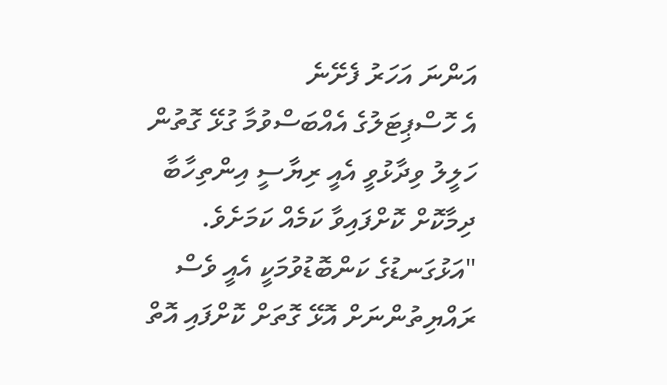އަންނަ އަހަރު ފެށޭނެ
އެ ހޮސްޕިޓަލުގެ އެއްބަސްވުމާ ގުޅޭ ގޮތުން ހަލީލު ވިދާޅުވީ އެއީ ރިޔާސީ އިންތިހާބާ ދިމާކޮށް ކޮށްފައިވާ ކަމެއް ކަމަށެވެ.
"އަޅުގަނޑުގެ ކަންބޮޑުވުމަކީ އެއީ ވެސް ރައްޔިތުންނަށް އޮޅޭ ގޮތަށް ކޮށްފައި އޮތް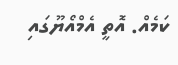ކަމެއް. އޮތީ އެމްއޯޔޫގައި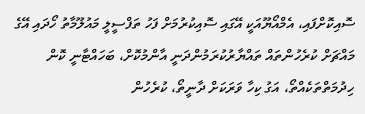ސޮއިކޮށްފައި، އެމްއޯޔޫއަކީ އޭގައި ސޮއިކުރުމަށް ފަހު ތަފްސީލީ މައުލޫމާތު ހޯދައި އޭގެ މައްޗަށް ކުރެހުންތައް ތައްޔާރުކުރަމުންދަނީ އާންމުކޮށް، ބަހައްޓާނީ ކޮން ހިދުމަތްތަކެއްތޯ، އަގު ކިހާ ވަރަކަށް ދާނީތޯ، ކުރެހުން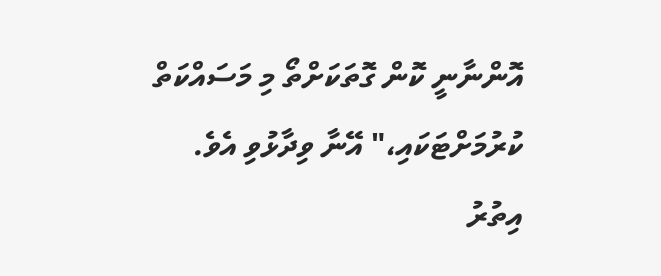އޮންނާނީ ކޮން ގޮތަކަށްތޯ މި މަސައްކަތް ކުރުމަށްޓަކައި،" އޭނާ ވިދާޅުވި އެވެ.
އިތުރު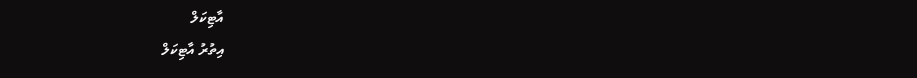އާޓިކަލް
އިތުރު އާޓިކަލް